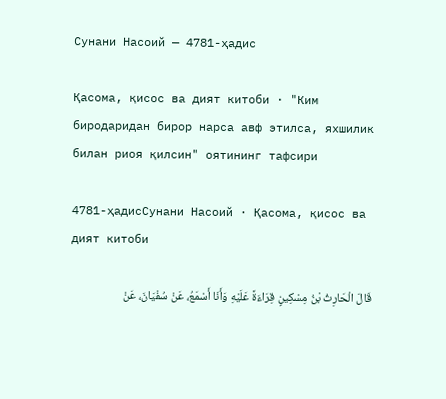Сунани Насоий — 4781-ҳадис

Қасома, қисос ва дият китоби · "Ким биродаридан бирор нарса авф этилса, яхшилик билан риоя қилсин" оятининг тафсири

4781-ҳадисСунани Насоий · Қасома, қисос ва дият китоби

قَالَ الْحَارِثُ بْنُ مِسْكِينٍ قِرَاءَةً عَلَيْهِ وَأَنَا أَسْمَعُ، عَنْ سُفْيَانَ، عَنْ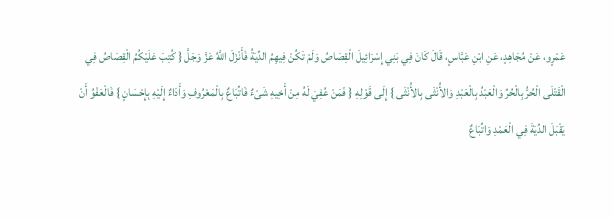عَمْرٍو، عَنْ مُجَاهِدٍ، عَنِ ابْنِ عَبَّاسٍ، قَالَ كَانَ فِي بَنِي إِسْرَائِيلَ الْقِصَاصُ وَلَمْ تَكُنْ فِيهِمُ الدِّيَةُ فَأَنْزَلَ اللَّهُ عَزَّ وَجَلَّ { كُتِبَ عَلَيْكُمُ الْقِصَاصُ فِي الْقَتْلَى الْحُرُّ بِالْحُرِّ وَالْعَبْدُ بِالْعَبْدِ وَالأُنْثَى بِالأُنْثَى } إِلَى قَوْلِهِ { فَمَنْ عُفِيَ لَهُ مِنْ أَخِيهِ شَىْءٌ فَاتِّبَاعٌ بِالْمَعْرُوفِ وَأَدَاءٌ إِلَيْهِ بِإِحْسَانٍ } فَالْعَفْوُ أَنْ يَقْبَلَ الدِّيَةَ فِي الْعَمْدِ وَاتِّبَاعٌ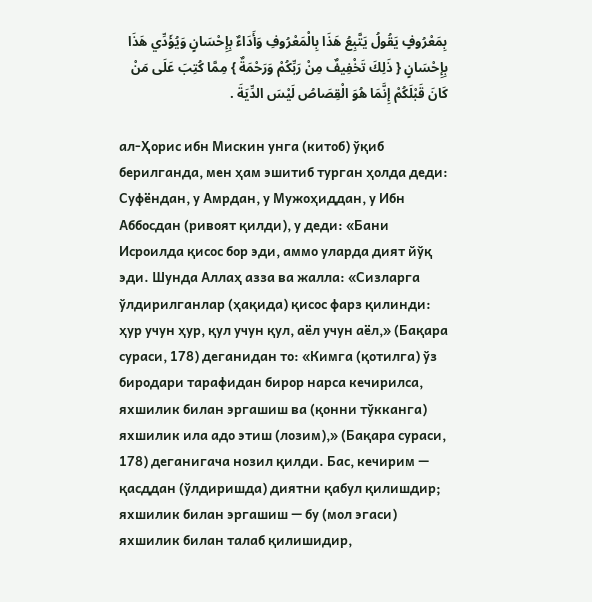بِمَعْرُوفٍ يَقُولُ يَتَّبِعُ هَذَا بِالْمَعْرُوفِ وَأَدَاءٌ بِإِحْسَانٍ وَيُؤَدِّي هَذَا بِإِحْسَانٍ { ذَلِكَ تَخْفِيفٌ مِنْ رَبِّكُمْ وَرَحْمَةٌ } مِمَّا كُتِبَ عَلَى مَنْ كَانَ قَبْلَكُمْ إِنَّمَا هُوَ الْقِصَاصُ لَيْسَ الدِّيَةَ .

ал-Ҳорис ибн Мискин унга (китоб) ўқиб берилганда, мен ҳам эшитиб турган ҳолда деди: Суфёндан, у Амрдан, у Мужоҳиддан, у Ибн Аббосдан (ривоят қилди), у деди: «Бани Исроилда қисос бор эди, аммо уларда дият йўқ эди. Шунда Аллаҳ азза ва жалла: «Сизларга ўлдирилганлар (ҳақида) қисос фарз қилинди: ҳур учун ҳур, қул учун қул, аёл учун аёл,» (Бақара сураси, 178) деганидан то: «Кимга (қотилга) ўз биродари тарафидан бирор нарса кечирилса, яхшилик билан эргашиш ва (қонни тўкканга) яхшилик ила адо этиш (лозим),» (Бақара сураси, 178) деганигача нозил қилди. Бас, кечирим — қасддан (ўлдиришда) диятни қабул қилишдир; яхшилик билан эргашиш — бу (мол эгаси) яхшилик билан талаб қилишидир,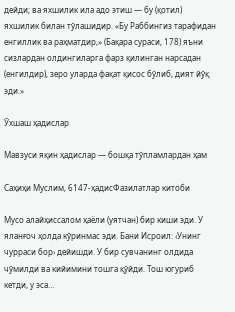дейди; ва яхшилик ила адо этиш — бу (қотил) яхшилик билан тўлашидир. «Бу Раббингиз тарафидан енгиллик ва раҳматдир,» (Бақара сураси, 178) яъни сизлардан олдингиларга фарз қилинган нарсадан (енгилдир), зеро уларда фақат қисос бўлиб, дият йўқ эди.»

Ўхшаш ҳадислар

Мавзуси яқин ҳадислар — бошқа тўпламлардан ҳам

Саҳиҳи Муслим, 6147-ҳадисФазилатлар китоби

Мусо алайҳиссалом ҳаёли (уятчан) бир киши эди. У яланғоч ҳолда кўринмас эди. Бани Исроил: ‹Унинг чурраси бор› дейишди. У бир сувчанинг олдида чўмилди ва кийимини тошга қўйди. Тош югуриб кетди, у эса…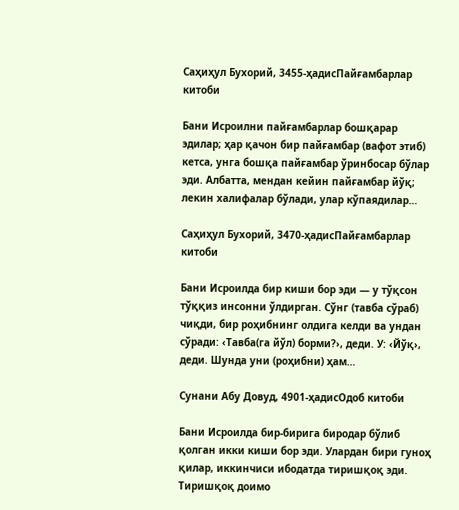Саҳиҳул Бухорий, 3455-ҳадисПайғамбарлар китоби

Бани Исроилни пайғамбарлар бошқарар эдилар; ҳар қачон бир пайғамбар (вафот этиб) кетса, унга бошқа пайғамбар ўринбосар бўлар эди. Албатта, мендан кейин пайғамбар йўқ; лекин халифалар бўлади, улар кўпаядилар…

Саҳиҳул Бухорий, 3470-ҳадисПайғамбарлар китоби

Бани Исроилда бир киши бор эди — у тўқсон тўққиз инсонни ўлдирган. Сўнг (тавба сўраб) чиқди, бир роҳибнинг олдига келди ва ундан сўради: ‹Тавба(га йўл) борми?›, деди. У: ‹Йўқ›, деди. Шунда уни (роҳибни) ҳам…

Сунани Абу Довуд, 4901-ҳадисОдоб китоби

Бани Исроилда бир-бирига биродар бўлиб қолган икки киши бор эди. Улардан бири гуноҳ қилар, иккинчиси ибодатда тиришқоқ эди. Тиришқоқ доимо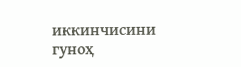иккинчисини гуноҳ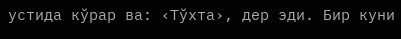устида кўрар ва: ‹Тўхта›, дер эди. Бир куни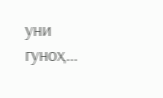уни гуноҳ…